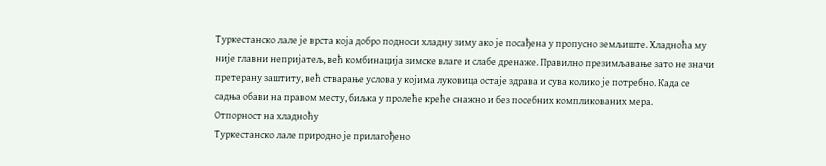Туркестанско лале је врста која добро подноси хладну зиму ако је посађена у пропусно земљиште. Хладноћа му није главни непријатељ, већ комбинација зимске влаге и слабе дренаже. Правилно презимљавање зато не значи претерану заштиту, већ стварање услова у којима луковица остаје здрава и сува колико је потребно. Када се садња обави на правом месту, биљка у пролеће креће снажно и без посебних компликованих мера.
Отпорност на хладноћу
Туркестанско лале природно је прилагођено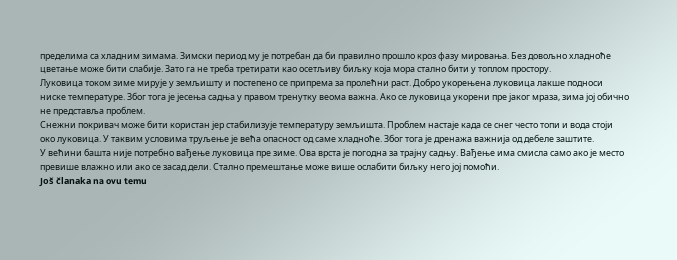пределима са хладним зимама. Зимски период му је потребан да би правилно прошло кроз фазу мировања. Без довољно хладноће цветање може бити слабије. Зато га не треба третирати као осетљиву биљку која мора стално бити у топлом простору.
Луковица током зиме мирује у земљишту и постепено се припрема за пролећни раст. Добро укорењена луковица лакше подноси ниске температуре. Због тога је јесења садња у правом тренутку веома важна. Ако се луковица укорени пре јаког мраза, зима јој обично не представља проблем.
Снежни покривач може бити користан јер стабилизује температуру земљишта. Проблем настаје када се снег често топи и вода стоји око луковица. У таквим условима труљење је већа опасност од саме хладноће. Због тога је дренажа важнија од дебеле заштите.
У већини башта није потребно вађење луковица пре зиме. Ова врста је погодна за трајну садњу. Вађење има смисла само ако је место превише влажно или ако се засад дели. Стално премештање може више ослабити биљку него јој помоћи.
Još članaka na ovu temu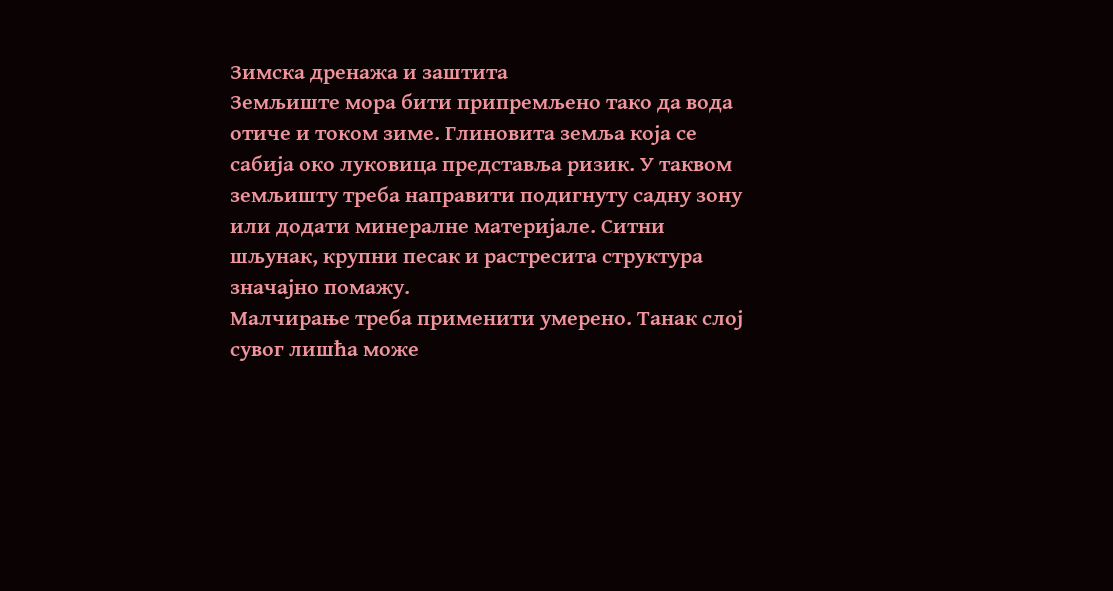Зимска дренажа и заштита
Земљиште мора бити припремљено тако да вода отиче и током зиме. Глиновита земља која се сабија око луковица представља ризик. У таквом земљишту треба направити подигнуту садну зону или додати минералне материјале. Ситни шљунак, крупни песак и растресита структура значајно помажу.
Малчирање треба применити умерено. Танак слој сувог лишћа може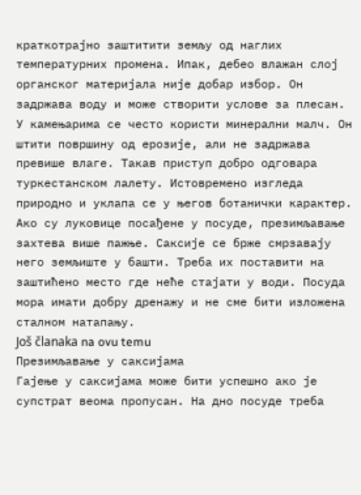краткотрајно заштитити земљу од наглих температурних промена. Ипак, дебео влажан слој органског материјала није добар избор. Он задржава воду и може створити услове за плесан.
У камењарима се често користи минерални малч. Он штити површину од ерозије, али не задржава превише влаге. Такав приступ добро одговара туркестанском лалету. Истовремено изгледа природно и уклапа се у његов ботанички карактер.
Ако су луковице посађене у посуде, презимљавање захтева више пажње. Саксије се брже смрзавају него земљиште у башти. Треба их поставити на заштићено место где неће стајати у води. Посуда мора имати добру дренажу и не сме бити изложена сталном натапању.
Još članaka na ovu temu
Презимљавање у саксијама
Гајење у саксијама може бити успешно ако је супстрат веома пропусан. На дно посуде треба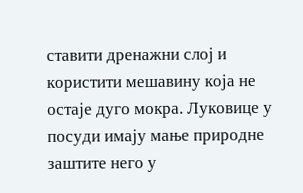ставити дренажни слој и користити мешавину која не остаје дуго мокра. Луковице у посуди имају мање природне заштите него у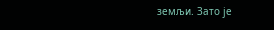земљи. Зато је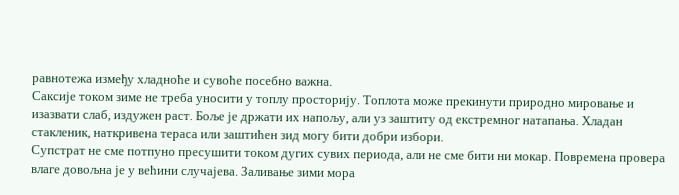равнотежа између хладноће и сувоће посебно важна.
Саксије током зиме не треба уносити у топлу просторију. Топлота може прекинути природно мировање и изазвати слаб, издужен раст. Боље је држати их напољу, али уз заштиту од екстремног натапања. Хладан стакленик, наткривена тераса или заштићен зид могу бити добри избори.
Супстрат не сме потпуно пресушити током дугих сувих периода, али не сме бити ни мокар. Повремена провера влаге довољна је у већини случајева. Заливање зими мора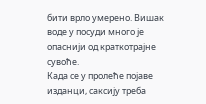бити врло умерено. Вишак воде у посуди много је опаснији од краткотрајне сувоће.
Када се у пролеће појаве изданци, саксију треба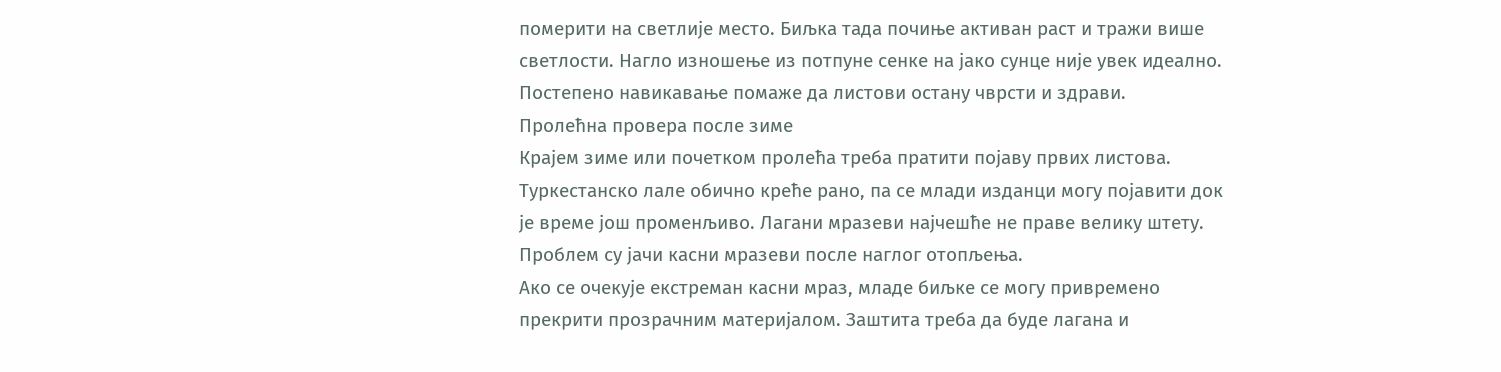померити на светлије место. Биљка тада почиње активан раст и тражи више светлости. Нагло изношење из потпуне сенке на јако сунце није увек идеално. Постепено навикавање помаже да листови остану чврсти и здрави.
Пролећна провера после зиме
Крајем зиме или почетком пролећа треба пратити појаву првих листова. Туркестанско лале обично креће рано, па се млади изданци могу појавити док је време још променљиво. Лагани мразеви најчешће не праве велику штету. Проблем су јачи касни мразеви после наглог отопљења.
Ако се очекује екстреман касни мраз, младе биљке се могу привремено прекрити прозрачним материјалом. Заштита треба да буде лагана и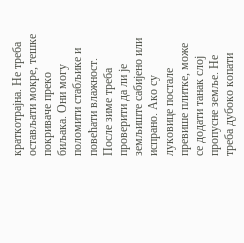краткотрајна. Не треба остављати мокре, тешке покриваче преко биљака. Они могу поломити стабљике и повећати влажност.
После зиме треба проверити да ли је земљиште сабијено или испрано. Ако су луковице постале превише плитке, може се додати танак слој пропусне земље. Не треба дубоко копати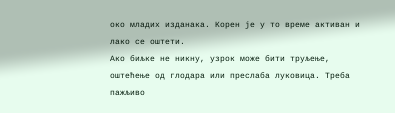око младих изданака. Корен је у то време активан и лако се оштети.
Ако биљке не никну, узрок може бити труљење, оштећење од глодара или преслаба луковица. Треба пажљиво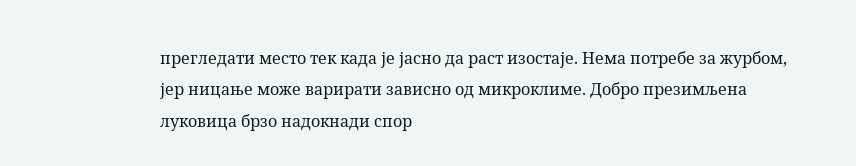прегледати место тек када је јасно да раст изостаје. Нема потребе за журбом, јер ницање може варирати зависно од микроклиме. Добро презимљена луковица брзо надокнади спор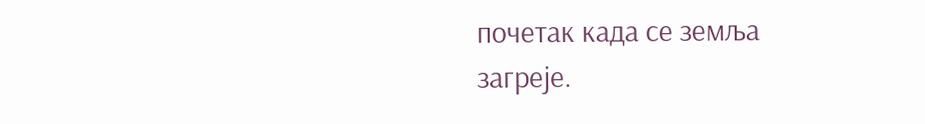почетак када се земља загреје.